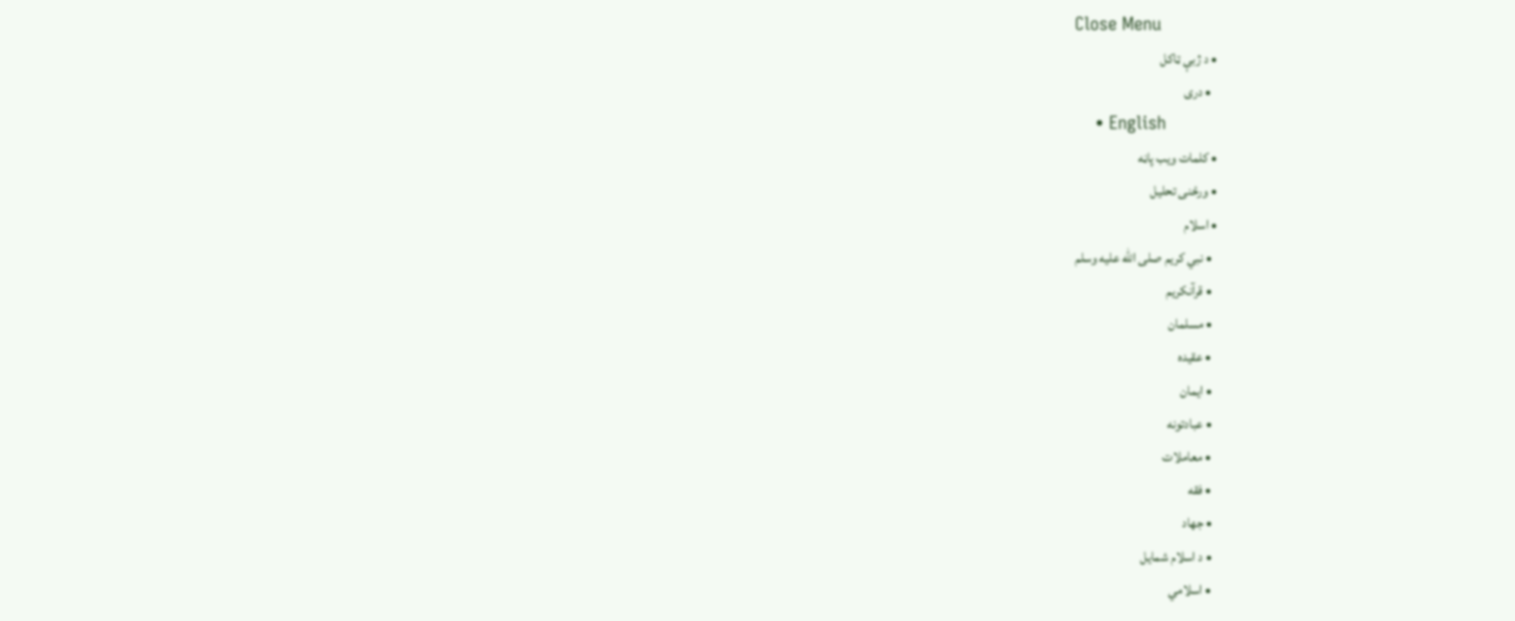Close Menu
  • د ژبې ټاکل
    • دری
    • English
  • کلمات ويب پاڼه
  • ورځنی تحلیل
  • اسلام
    • نبي کریم صلى الله عليه وسلم
    • قرآنکریم
    • مسلمان
    • عقیده
    • ایمان
    • عبادتونه
    • معاملات
    • فقه
    • جهاد
    • د اسلام شمایل
    • اسلامي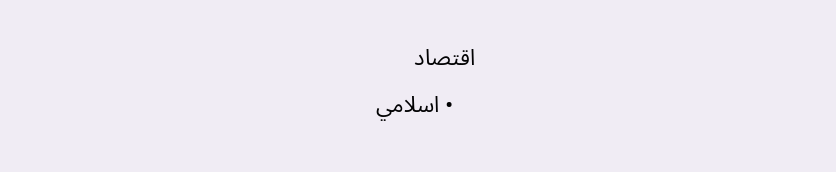اقتصاد
    • اسلامي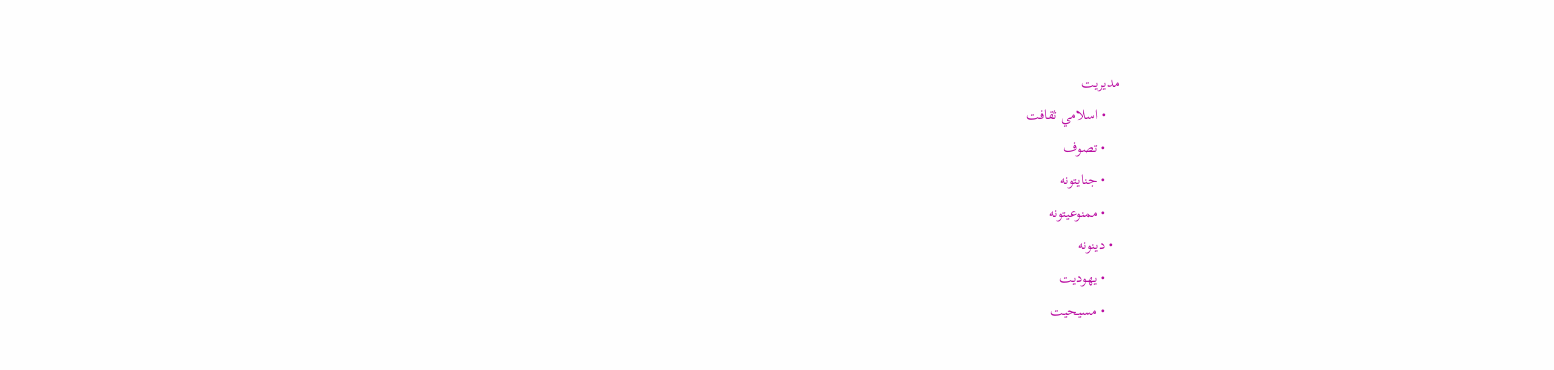مدیریت
    • اسلامي ثقافت
    • تصوف
    • جنایتونه
    • ممنوعیتونه
  • دینونه
    • یهودیت
    • مسیحیت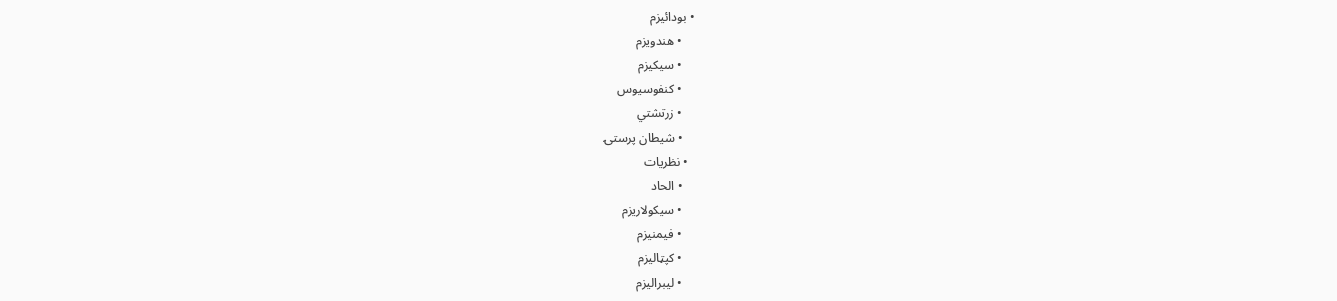• بودائیزم
    • هندویزم
    • سیکیزم
    • کنفوسیوس
    • زرتشتي
    • شیطان پرستۍ
  • نظریات
    • الحاد
    • سیکولاریزم
    • فیمنیزم
    • کپټالیزم
    • لیبرالیزم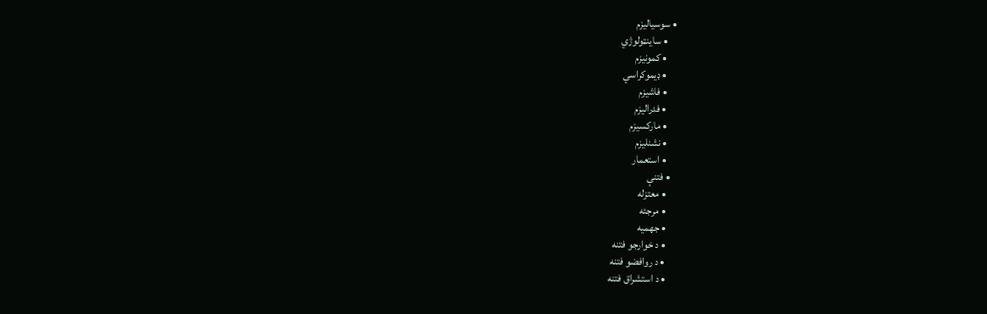• سوسیالیزم
    • ساینټولوژي
    • کمونیزم
    • ډیموکراسي
    • فاشیزم
    • فدرالیزم
    • مارکسیزم
    • نشنلیزم
    • استعمار
  • فتنې
    • معتزله
    • مرجئه
    • جهمیه
    • د خوارجو فتنه
    • د روافضو فتنه
    • د استشراق فتنه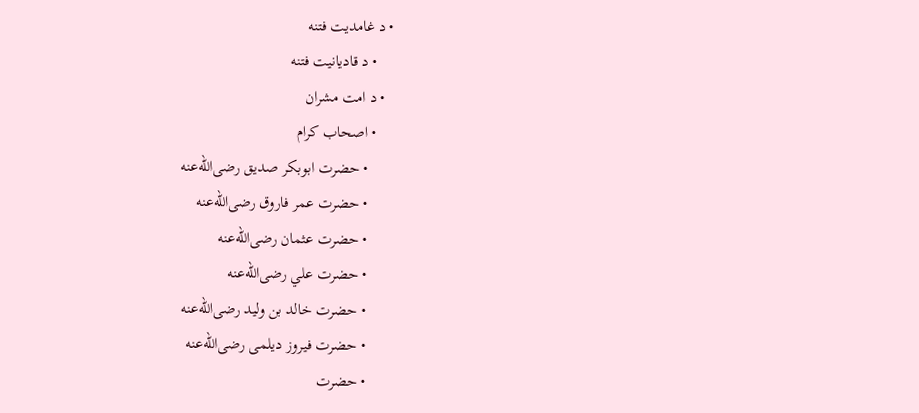• د غامدیت فتنه
    • د قادیانیت فتنه
  • د امت مشران
    • اصحاب کرام
      • حضرت ابوبکر صدیق رضی‌الله‌عنه
      • حضرت عمر فاروق رضی‌الله‌عنه
      • حضرت عثمان رضی‌الله‌عنه
      • حضرت علي رضی‌الله‌عنه
      • حضرت خالد بن ولید رضی‌الله‌عنه
      • حضرت فیروز دیلمی رضی‌الله‌عنه
      • حضرت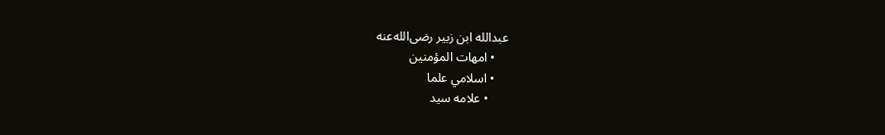عبدالله ابن زبیر رضی‌الله‌عنه
    • امهات المؤمنین
    • اسلامي علما
      • علامه سید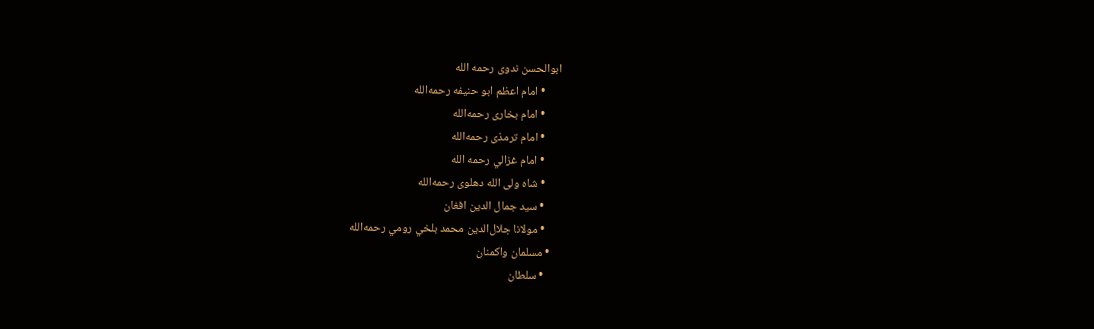ابوالحسن ندوی رحمه الله
      • امام اعظم ابو حنیفه رحمه‌الله
      • امام بخاری رحمه‌الله
      • امام ترمذی رحمه‌الله
      • امام غزالي رحمه الله
      • شاه ولی الله دهلوی رحمه‌الله
      • سید جمال الدین افغان
      • مولانا جلال‌الدین محمد بلخي رومي رحمه‌الله
    • مسلمان واکمنان
      • سلطان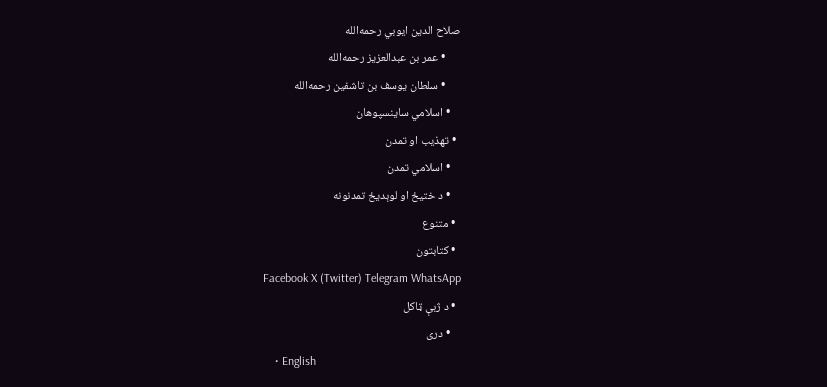صلاح الدین ایوبي رحمه‌الله
      • عمر بن عبدالعزیز رحمه‌الله
      • سلطان یوسف بن تاشفین رحمه‌الله
    • اسلامي ساینسپوهان
  • تهذیب او تمدن
    • اسلامي تمدن
    • د ختیځ او لوېدیځ تمدنونه
  • متنوع
  • کتابتون
Facebook X (Twitter) Telegram WhatsApp
  • د ژبې ټاکل
    • دری
    • English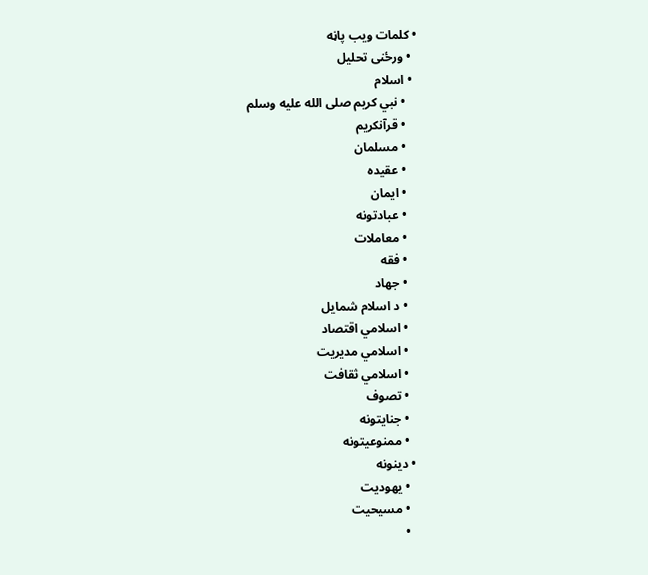• کلمات ويب پاڼه
  • ورځنی تحلیل
  • اسلام
    • نبي کریم صلى الله عليه وسلم
    • قرآنکریم
    • مسلمان
    • عقیده
    • ایمان
    • عبادتونه
    • معاملات
    • فقه
    • جهاد
    • د اسلام شمایل
    • اسلامي اقتصاد
    • اسلامي مدیریت
    • اسلامي ثقافت
    • تصوف
    • جنایتونه
    • ممنوعیتونه
  • دینونه
    • یهودیت
    • مسیحیت
    •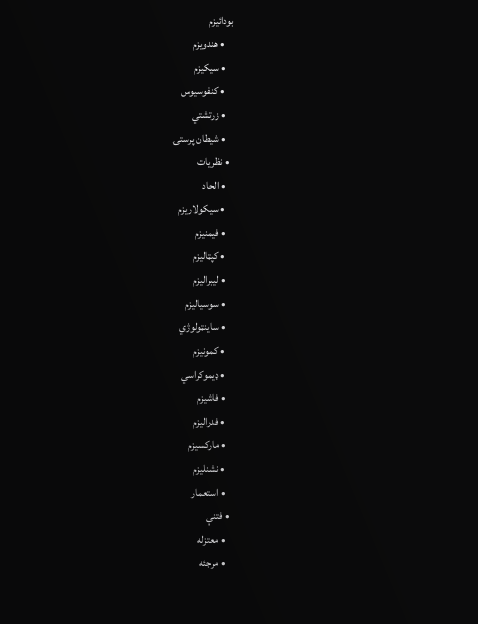بودائیزم
    • هندویزم
    • سیکیزم
    • کنفوسیوس
    • زرتشتي
    • شیطان پرستۍ
  • نظریات
    • الحاد
    • سیکولاریزم
    • فیمنیزم
    • کپټالیزم
    • لیبرالیزم
    • سوسیالیزم
    • ساینټولوژي
    • کمونیزم
    • ډیموکراسي
    • فاشیزم
    • فدرالیزم
    • مارکسیزم
    • نشنلیزم
    • استعمار
  • فتنې
    • معتزله
    • مرجئه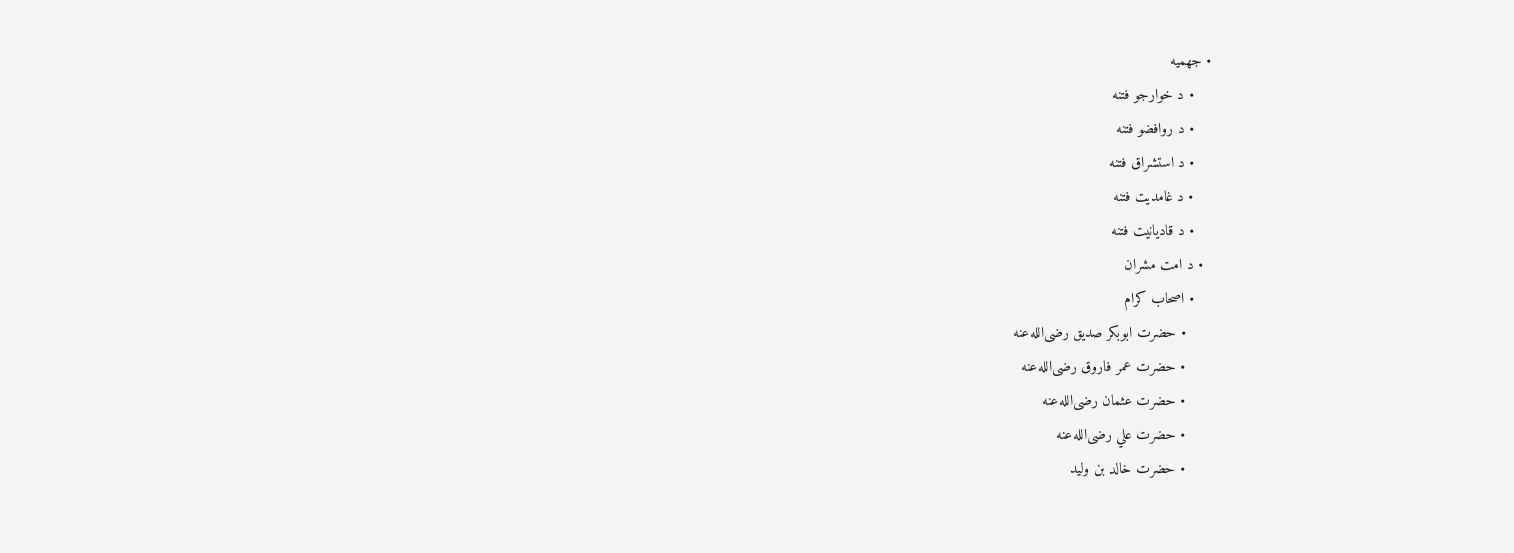• جهمیه
    • د خوارجو فتنه
    • د روافضو فتنه
    • د استشراق فتنه
    • د غامدیت فتنه
    • د قادیانیت فتنه
  • د امت مشران
    • اصحاب کرام
      • حضرت ابوبکر صدیق رضی‌الله‌عنه
      • حضرت عمر فاروق رضی‌الله‌عنه
      • حضرت عثمان رضی‌الله‌عنه
      • حضرت علي رضی‌الله‌عنه
      • حضرت خالد بن ولید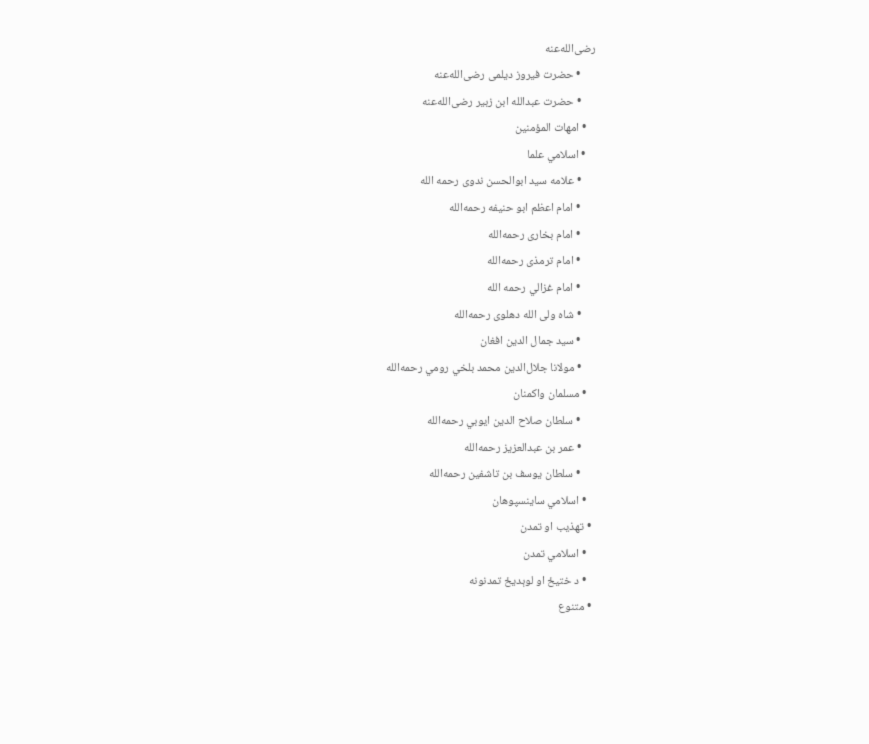رضی‌الله‌عنه
      • حضرت فیروز دیلمی رضی‌الله‌عنه
      • حضرت عبدالله ابن زبیر رضی‌الله‌عنه
    • امهات المؤمنین
    • اسلامي علما
      • علامه سید ابوالحسن ندوی رحمه الله
      • امام اعظم ابو حنیفه رحمه‌الله
      • امام بخاری رحمه‌الله
      • امام ترمذی رحمه‌الله
      • امام غزالي رحمه الله
      • شاه ولی الله دهلوی رحمه‌الله
      • سید جمال الدین افغان
      • مولانا جلال‌الدین محمد بلخي رومي رحمه‌الله
    • مسلمان واکمنان
      • سلطان صلاح الدین ایوبي رحمه‌الله
      • عمر بن عبدالعزیز رحمه‌الله
      • سلطان یوسف بن تاشفین رحمه‌الله
    • اسلامي ساینسپوهان
  • تهذیب او تمدن
    • اسلامي تمدن
    • د ختیځ او لوېدیځ تمدنونه
  • متنوع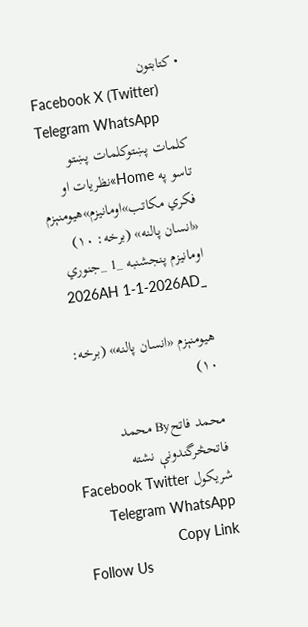• کتابتون
Facebook X (Twitter) Telegram WhatsApp
کلمات پښتوکلمات پښتو
تاسو په Home»نظریات او فکري مکاتب»اومانیزم»هیومنېزم «انسان ‌پالنه» (برخه: ۱۰)
اومانیزم پنجشنبه _1 _جنوري _2026AH 1-1-2026AD

هیومنېزم «انسان ‌پالنه» (برخه: ۱۰)

محمد فاتحBy محمد فاتحڅرگندونې نشته
شریکول Facebook Twitter Telegram WhatsApp Copy Link
Follow Us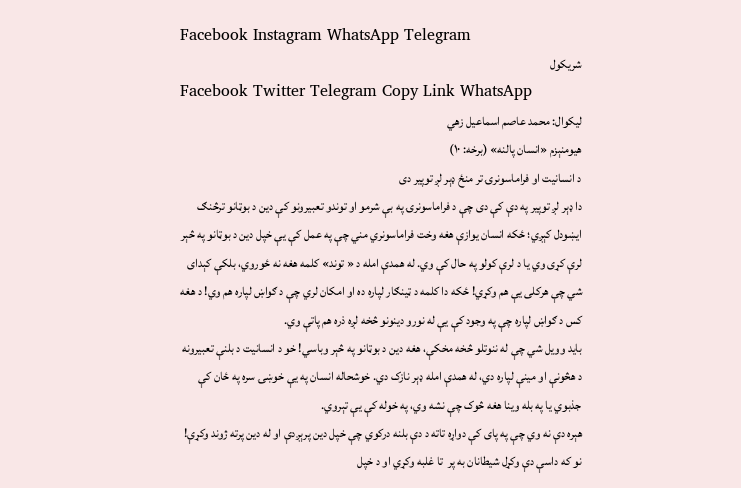Facebook Instagram WhatsApp Telegram
شریکول
Facebook Twitter Telegram Copy Link WhatsApp
لیکوال: محمد عاصم اسماعیل زهي
هیومنېزم «انسان ‌پالنه» (برخه: ۱۰)
د انسانیت او فراماسونرۍ تر منځ ډېر لږ توپیر دی
دا ډېر لږ توپیر په دې کې دی چې د فراماسونرۍ په بې ‌شرمو او توندو تعبیرونو کې دین د بوټانو ترڅنګ ایښودل کېږي؛ ځکه انسان یوازې هغه وخت فراماسونري مني چې په عمل کې یې خپل دین د بوټانو په څېر لرې کړی وي یا د لرې کولو په حال کې وي. له همدې امله د « توند» کلمه هغه نه ځوروي، بلکې کېدای شي چې هرکلی یې هم وکړي! ځکه دا کلمه د ټینګار لپاره ده او امکان لري چې د ګواښ لپاره هم وي! د هغه کس د ګواښ لپاره چې په وجود کې یې له نورو دینونو څخه لږه ذره هم پاتې وي.
باید وویل شي چې له ننوتلو څخه مخکې، هغه دین د بوټانو په څېر وباسي! خو د انسانیت د بلنې تعبیرونه د هڅونې او مینې لپاره دي، له همدې امله ډېر نازک دي. خوشحاله انسان په يې خوښۍ سره په ځان کې جذبوي یا په بله وینا هغه څوک چې نشه وي، په خوله کې یې تېروي.
هېره دې نه وي چې په پای کې دواړه تاته د دې بلنه درکوي چې خپل دین پرېږدې او له دین پرته ژوند وکړې! نو که داسې دې وکړل شیطانان به پر  تا غلبه وکړي او د خپل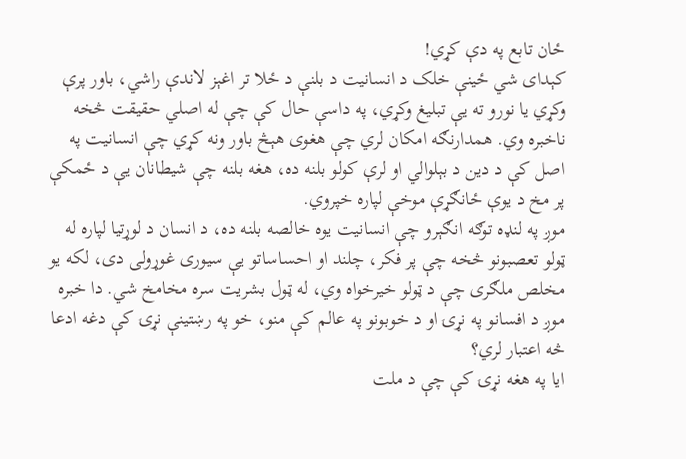ځان تابع په دې کړي!
کېدای شي ځینې خلک د انسانیت د بلنې د ځلا تر اغېز لاندې راشي، باور پرې وکړي یا نورو ته یې تبلیغ وکړي، په داسې حال کې چې له اصلي حقیقت څخه ناخبره وي. همدارنګه امکان لري چې هغوی هېڅ باور ونه کړي چې انسانیت په اصل کې د دین د بېلوالي او لرې کولو بلنه ده، هغه بلنه چې شیطانان یې د ځمکې پر مخ د یوې ځانګړې موخې لپاره خپروي.
موږ په لنډه توګه انګېرو چې انسانیت یوه خالصه بلنه ده، د انسان د لوړتیا لپاره له ټولو تعصبونو څخه چې پر فکر، چلند او احساساتو یې سیوری غوړولی دی، لکه یو مخلص ملګری چې د ټولو خیرخواه وي، له ټول بشریت سره مخامخ شي. دا خبره موږ د افسانو په نړۍ او د خوبونو په عالم کې منو، خو په رښتینې نړۍ کې دغه ادعا څه اعتبار لري؟
ایا په هغه نړۍ کې چې د ملت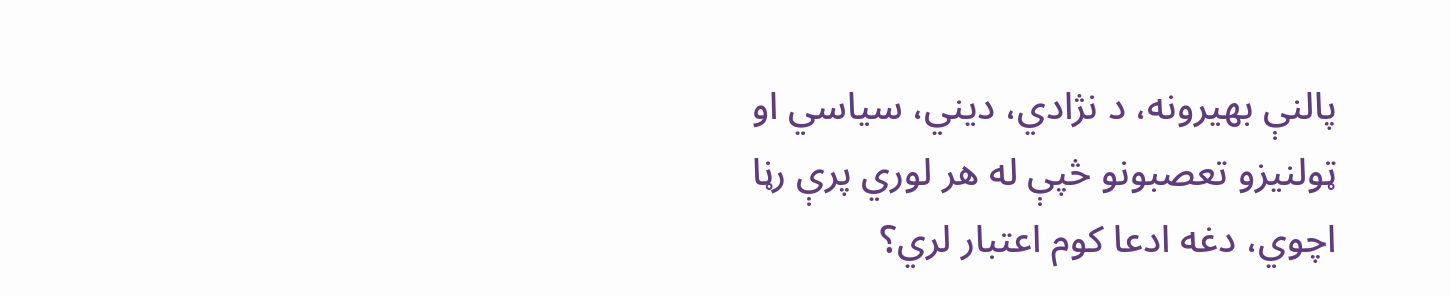پالنې بهیرونه، د نژادي، ديني، سياسي او ټولنیزو تعصبونو څپې له هر لوري پرې رڼا اچوي، دغه ادعا کوم اعتبار لري؟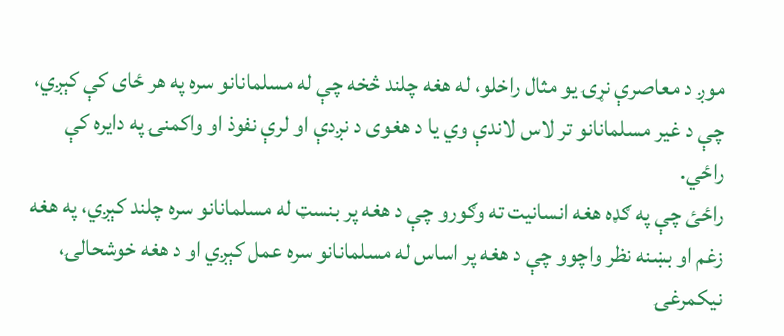موږ د معاصرې نړۍ یو مثال راخلو، له هغه چلند څخه چې له مسلمانانو سره په هر ځای کې کېږي، چې د غیر مسلمانانو تر لاس لاندې وي یا د هغوی د نږدې او لرې نفوذ او واکمنۍ په دایره کې راځي.
راځئ چې په ګډه هغه انسانیت ته وګورو چې د هغه پر بنسټ له مسلمانانو سره چلند کېږي، په هغه زغم او بښنه نظر واچوو چې د هغه پر اساس له مسلمانانو سره عمل کېږي او د هغه خوشحالۍ، نیکمرغۍ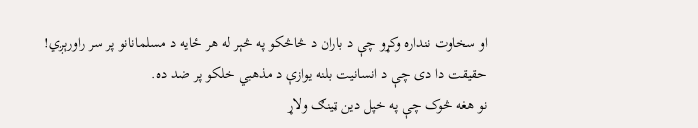او سخاوت ننداره وکړو چې د باران د څاڅکو په څېر له هر ځایه د مسلمانانو پر سر راورېږي! حقیقت دا دی چې د انسانیت بلنه یوازې د مذهبي خلکو پر ضد ده.
نو هغه څوک چې په خپل دین ټینګ ولاړ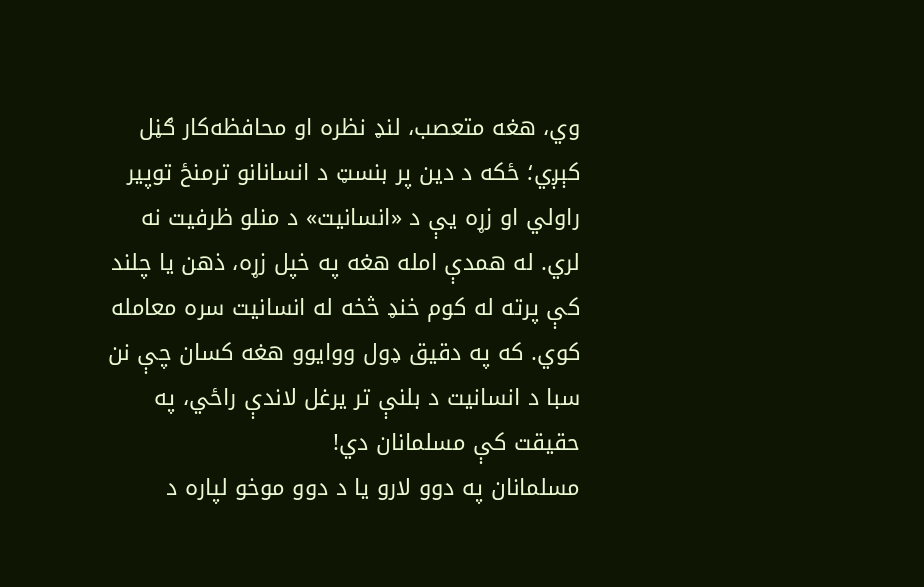وي، هغه متعصب، لنډ نظره او محافظه‌کار ګڼل کېږي؛ ځکه د دین پر بنسټ د انسانانو ترمنځ توپیر راولي او زړه یې د «انسانیت» د منلو ظرفیت نه لري. له همدې امله هغه په خپل زړه، ذهن یا چلند کې پرته له کوم خنډ څخه له انسانیت سره معامله کوي. که په دقیق ډول ووايوو هغه کسان چې نن سبا د انسانیت د بلنې تر یرغل لاندې راځي، په حقیقت کې مسلمانان دي!
مسلمانان په دوو لارو یا د دوو موخو لپاره د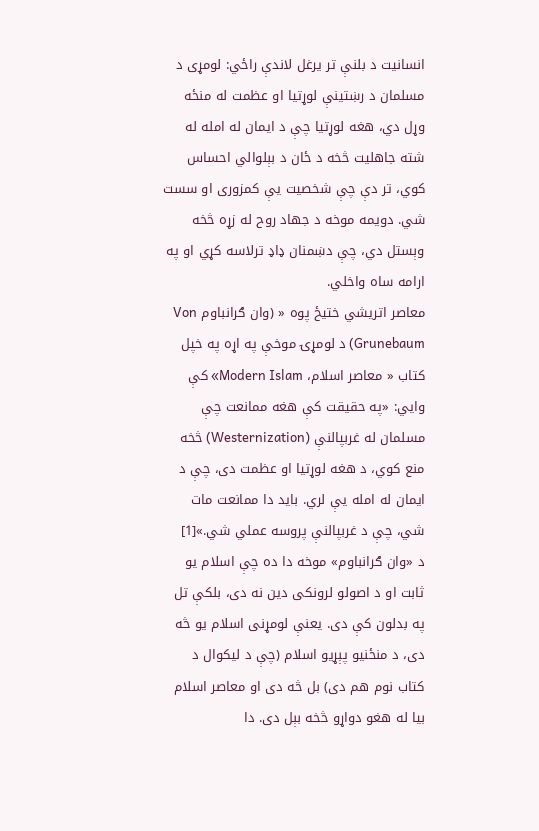انسانیت د بلنې تر یرغل لاندې راځي: لومړی د مسلمان د رښتینې لوړتیا او عظمت له منځه وړل دي، هغه لوړتیا چې د ایمان له امله له شته جاهلیت څخه د ځان د بېلوالي احساس کوي، تر دې چې شخصیت یې کمزوری او سست شي. دویمه موخه د جهاد روح له زړه څخه وېستل دي، چې دښمنان ډاډ ترلاسه کړي او په ارامه ساه واخلي.
معاصر اتریشي ختيځ پوه « (وان ګرانباوم Von Grunebaum) د لومړۍ موخې په اړه په خپل کتاب « معاصر اسلام، Modern Islam» کې وايي: «په حقیقت کې هغه ممانعت چې مسلمان له غربپالنې (Westernization) څخه منع کوي، د هغه لوړتیا او عظمت دی، چې د ایمان له امله یې لري. باید دا ممانعت مات شي، چې د غربپالنې پروسه عملي شي.»[1]
د «وان ګرانباوم» موخه دا ده چې اسلام یو ثابت او د اصولو لرونکی دین نه دی، بلکې تل په بدلون کې دی. یعنې لومړنی اسلام یو څه دی، د منځنیو پېړیو اسلام (چې د لیکوال د کتاب نوم هم دی) بل څه دی او معاصر اسلام بیا له هغو دواړو څخه بېل دی. دا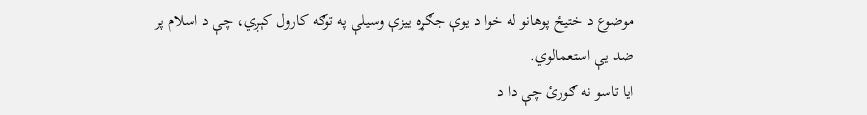موضوع د ختیځ‌ پوهانو له خوا د یوې جګړه‌ ییزې وسیلې په توګه کارول کېږي، چې د اسلام پر ضد یې استعمالوي.
ایا تاسو نه ګورئ چې دا د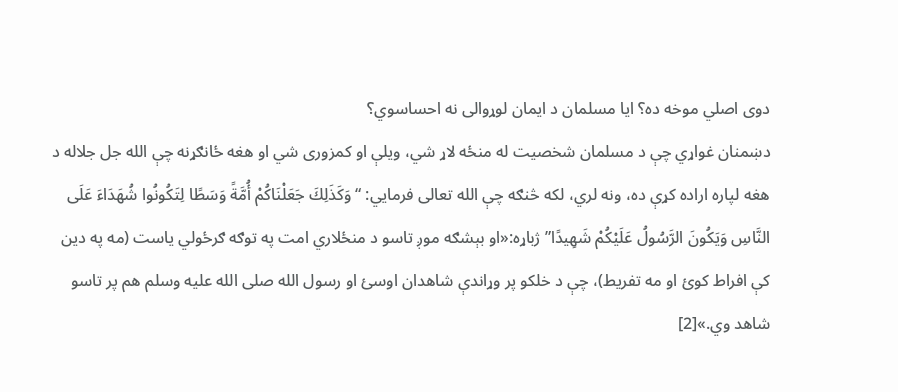دوی اصلي موخه ده؟ ایا مسلمان د ایمان لوړوالی نه احساسوي؟
دښمنان غواړي چې د مسلمان شخصیت له منځه لاړ شي، ویلې او کمزوری شي او هغه ځانګړنه چې الله جل جلاله د هغه لپاره اراده کړې ده، ونه لري، لکه څنګه چې الله تعالی فرمایي: “وَكَذَلِكَ جَعَلْنَاكُمْ أُمَّةً وَسَطًا لِتَكُونُوا شُهَدَاءَ عَلَى النَّاسِ وَيَكُونَ الرَّسُولُ عَلَيْكُمْ شَهِيدًا” ژباړه:«او بېشګه موږ تاسو د منځلاري امت په توګه ګرځولي یاست (مه په دین کې افراط کوئ او مه تفریط)، چې د خلکو پر وړاندې شاهدان اوسئ او رسول الله صلی‌ الله ‌علیه ‌وسلم هم پر تاسو شاهد وي.»[2]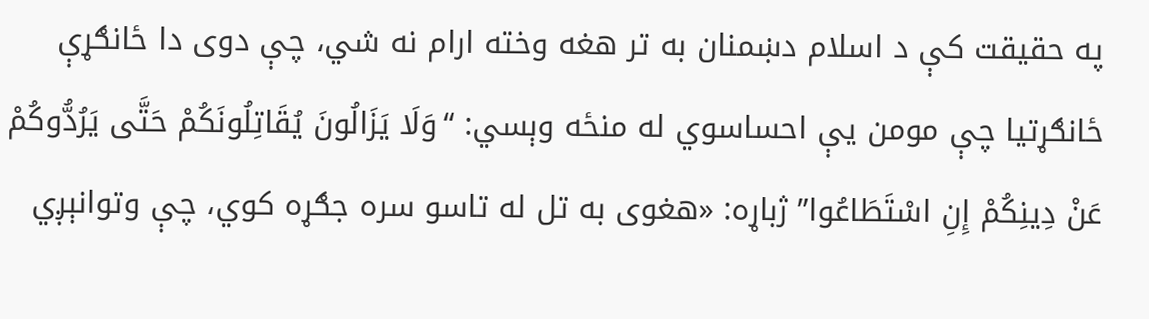په حقیقت کې د اسلام دښمنان به تر هغه وخته ارام نه شي، چې دوی دا ځانګړې ځانګړتیا چې مومن یې احساسوي له منځه وېسي: “وَلَا يَزَالُونَ يُقَاتِلُونَكُمْ حَتَّى يَرُدُّوكُمْ عَنْ دِينِكُمْ إِنِ اسْتَطَاعُوا” ژباړه: «هغوی به تل له تاسو سره جګړه کوي، چې وتوانېږي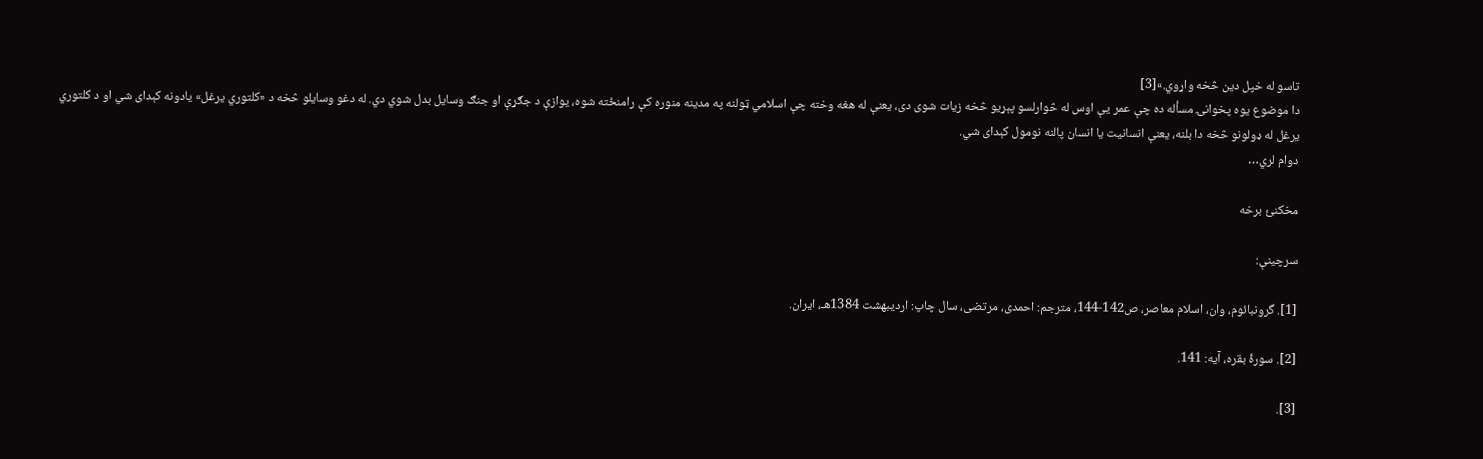تاسو له خپل دین څخه واړوي.»[3]
دا موضوع یوه پخوانۍ مسأله ده چې عمر یې اوس له څوارلسو پېړیو څخه زیات شوی دی، یعنې له هغه وخته چې اسلامي ټولنه په مدینه منوره کې رامنځته شوه، یوازې د جګړې او جنګ وسایل بدل شوي دي. له دغو وسایلو څخه د «کلتوري یرغل» یادونه کېدای شي او د کلتوري یرغل له ډولونو څخه دا بلنه، یعنې انسانیت یا انسان‌ پالنه نومول کېدای شي.
دوام لري…

مخکنئ برخه

سرچینې:

[1]. گرونبائوم، وان، اسلام معاصر، ص142-144، مترجم: احمدی، مرتضی، سال چاپ: اردیبهشت 1384هـ، ایران.

[2]. سورۀ بقره، آیه: 141.

[3].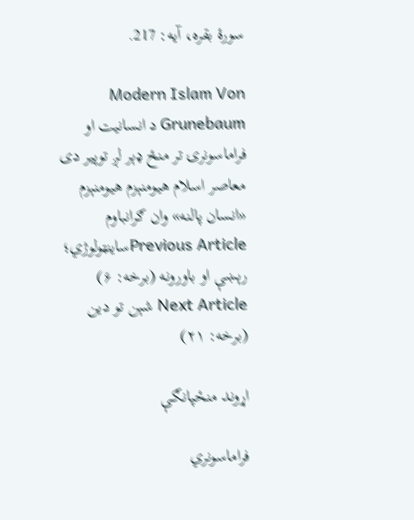سورۀ بقره، آیه: 217.

Modern Islam Von Grunebaum د انسانیت او فراماسونرۍ تر منځ ډېر لږ توپیر دی معاصر اسلام هیومنېزم هیومنېزم «انسان ‌پالنه» وان ګرانباوم
Previous Articleساينټولوژي؛ رېښې او باورونه (برخه: ۶)
Next Article شېن ‌تو دین (برخه: ۲۱)

اړوند منځپانګې

فراماسونري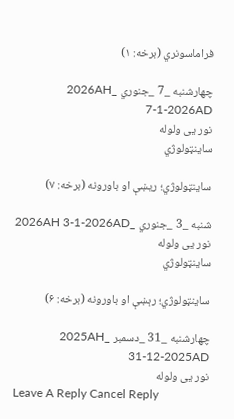فراماسونري (برخه: ۱)

چهارشنبه _7 _جنوري _2026AH 7-1-2026AD
نور یی ولوله
ساینټولوژي

ساینټولوژي؛ ریښې او باورونه (برخه: ۷)

شنبه _3 _جنوري _2026AH 3-1-2026AD
نور یی ولوله
ساینټولوژي

ساينټولوژي؛ رېښې او باورونه (برخه: ۶)

چهارشنبه _31 _دسمبر _2025AH 31-12-2025AD
نور یی ولوله
Leave A Reply Cancel Reply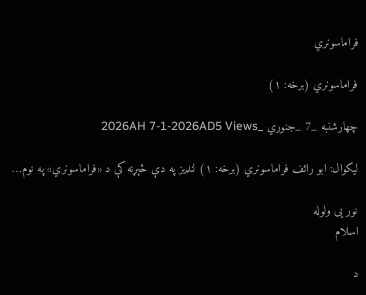فراماسونري

فراماسونري (برخه: ۱)

چهارشنبه _7 _جنوري _2026AH 7-1-2026AD5 Views

لیکوال: ابو رائف فراماسونري (برخه: ۱) لنډیز په دې څېړنه کې د «فراماسونري» په نوم…

نور یی ولوله
اسلام

د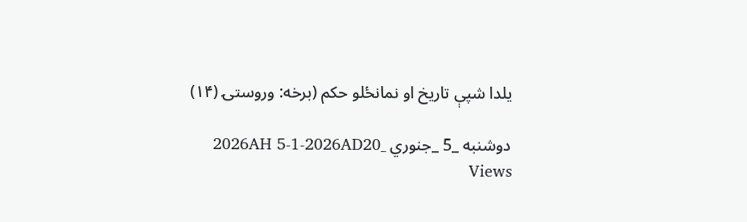یلدا شپې تاریخ او نمانځلو حکم (برخه: وروستۍ (۱۴)

دوشنبه _5 _جنوري _2026AH 5-1-2026AD20 Views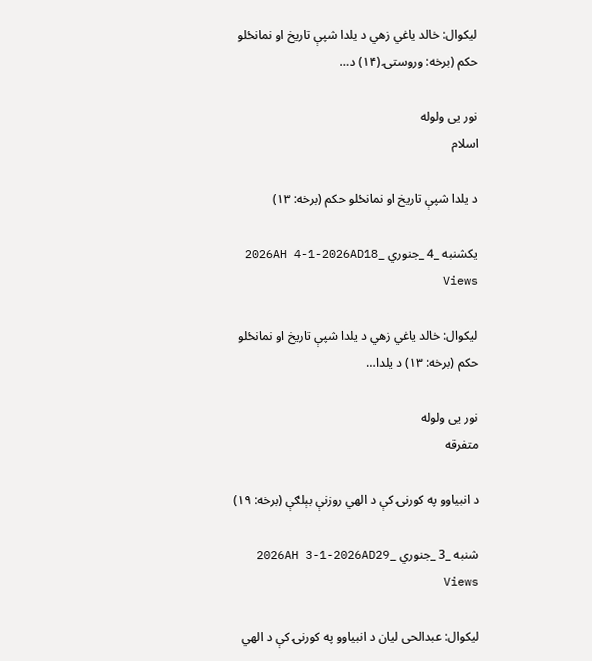لیکوال: خالد یاغي ‌زهي د یلدا شپې تاریخ او نمانځلو حکم (برخه: وروستۍ (۱۴) د…

نور یی ولوله
اسلام

د یلدا شپې تاریخ او نمانځلو حکم (برخه: ۱۳)

یکشنبه _4 _جنوري _2026AH 4-1-2026AD18 Views

لیکوال: خالد یاغي ‌زهي د یلدا شپې تاریخ او نمانځلو حکم (برخه: ۱۳) د یلدا…

نور یی ولوله
متفرقه

د انبیاوو په کورنۍ کې د الهي روزنې بېلګې (برخه: ۱۹)

شنبه _3 _جنوري _2026AH 3-1-2026AD29 Views

لیکوال: عبدالحی لیان د انبیاوو په کورنۍ کې د الهي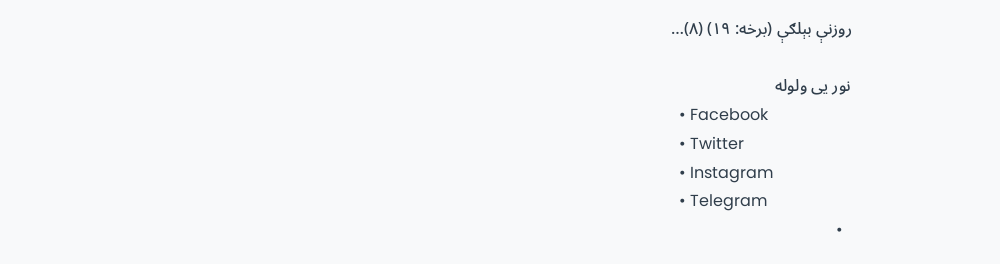روزنې بېلګې (برخه: ۱۹) (۸)…

نور یی ولوله
  • Facebook
  • Twitter
  • Instagram
  • Telegram
  •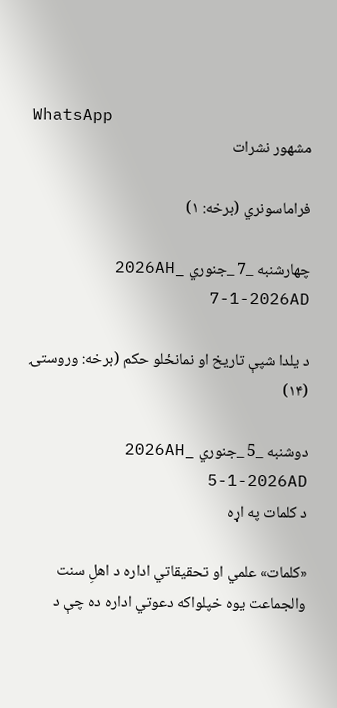WhatsApp
مشهور نشرات

فراماسونري (برخه: ۱)

چهارشنبه _7 _جنوري _2026AH 7-1-2026AD

د یلدا شپې تاریخ او نمانځلو حکم (برخه: وروستۍ (۱۴)

دوشنبه _5 _جنوري _2026AH 5-1-2026AD
د کلمات په اړه

«کلمات» علمي او تحقیقاتي اداره د اهلِ سنت والجماعت یوه خپلواکه دعوتي اداره ده چې د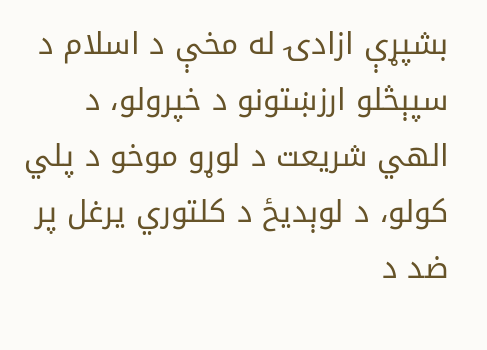بشپړې ازادۍ له مخې د اسلام د سپېڅلو ارزښتونو د خپرولو، د الهي شریعت د لوړو موخو د پلي کولو، د لوېدیځ د کلتوري یرغل پر ضد د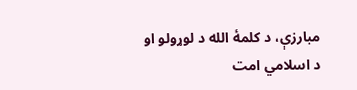مبارزې، د کلمۀ الله د لوړولو او د اسلامي امت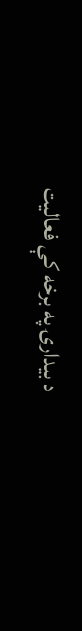د بیدارۍ په برخه کې فعالیت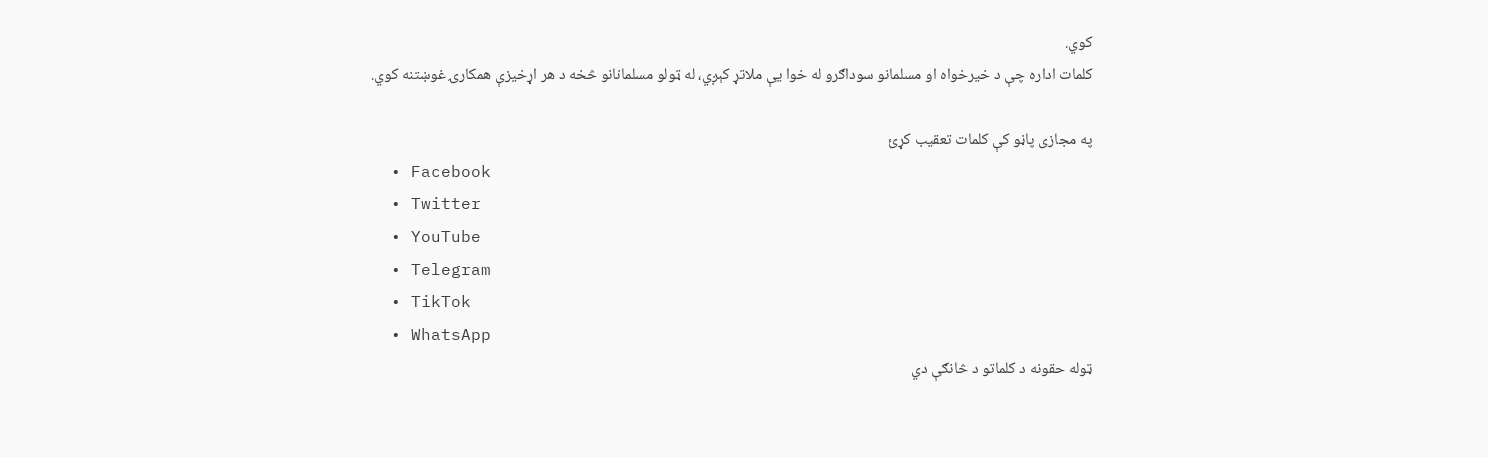کوي.
کلمات اداره چې د خیرخواه او مسلمانو سوداګرو له خوا یې ملاتړ کېږي، له ټولو مسلمانانو څخه د هر اړخیزې همکارۍ غوښتنه کوي.

په مجازی پاڼو کې کلمات تعقیب کړئ
  • Facebook
  • Twitter
  • YouTube
  • Telegram
  • TikTok
  • WhatsApp
ټوله حقونه د کلماتو د څانګې دي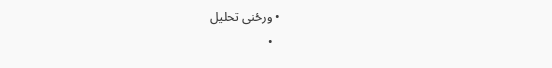• ورځنی تحلیل
  •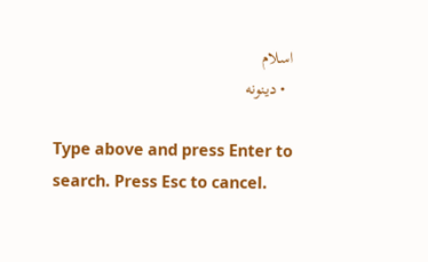اسلام
  • دینونه

Type above and press Enter to search. Press Esc to cancel.